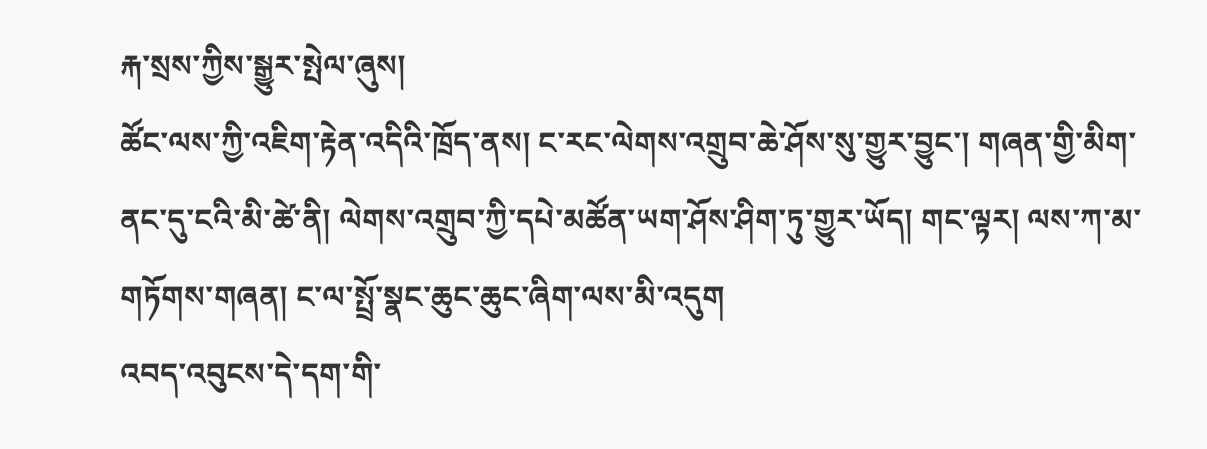རྐ་སྲས་ཀྱིས་སྒྱུར་སྤེལ་ཞུས།
ཚོང་ལས་ཀྱི་འཇིག་རྟེན་འདིའི་ཁྲོད་ནས། ང་རང་ལེགས་འགྲུབ་ཆེ་ཤོས་སུ་གྱུར་བྱུང་། གཞན་གྱི་མིག་ནང་དུ་ངའི་མི་ཚེ་ནི། ལེགས་འགྲུབ་ཀྱི་དཔེ་མཚོན་ཡག་ཤོས་ཤིག་ཏུ་གྱུར་ཡོད། གང་ལྟར། ལས་ཀ་མ་གཏོགས་གཞན། ང་ལ་སྤྲོ་སྣང་ཆུང་ཆུང་ཞིག་ལས་མི་འདུག
འབད་འབུངས་དེ་དག་གི་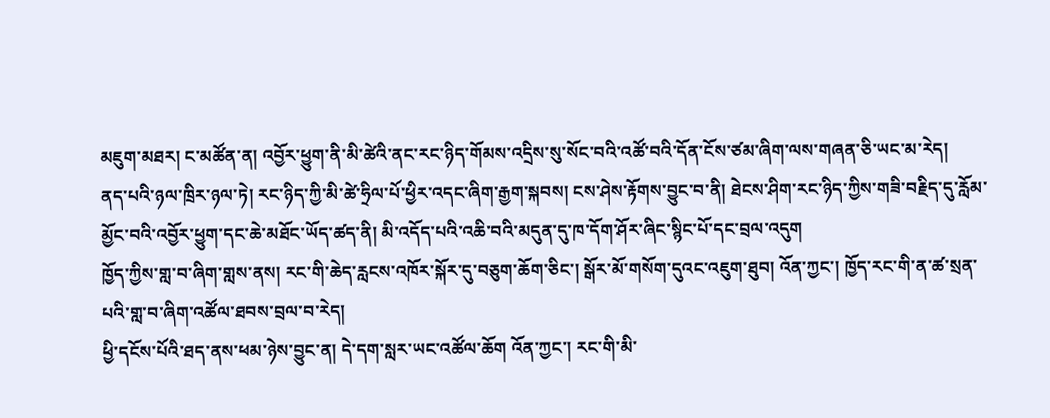མཇུག་མཐར། ང་མཚོན་ན། འབྱོར་ཕྱུག་ནི་མི་ཚེའི་ནང་རང་ཉིད་གོམས་འདྲིས་སུ་སོང་བའི་འཚོ་བའི་དོན་ངོས་ཙམ་ཞིག་ལས་གཞན་ཅི་ཡང་མ་རེད།
ནད་པའི་ཉལ་ཁྲིར་ཉལ་ཏེ། རང་ཉིད་ཀྱི་མི་ཚེ་ཧྲིལ་པོ་ཕྱིར་འདང་ཞིག་རྒྱག་སྐབས། ངས་ཤེས་རྟོགས་བྱུང་བ་ནི། ཐེངས་ཤིག་རང་ཉིད་ཀྱིས་གཟི་བརྗིད་དུ་རློམ་མྱོང་བའི་འབྱོར་ཕྱུག་དང་ཆེ་མཐོང་ཡོད་ཚད་ནི། མི་འདོད་པའི་འཆི་བའི་མདུན་དུ་ཁ་དོག་ཤོར་ཞིང་སྙིང་པོ་དང་བྲལ་འདུག
ཁྱོད་ཀྱིས་གླ་བ་ཞིག་གླས་ནས། རང་གི་ཆེད་རླངས་འཁོར་སྐོར་དུ་བཅུག་ཆོག་ཅིང་། སྒོར་མོ་གསོག་དུའང་འཇུག་ཐུབ། འོན་ཀྱང་། ཁྱོད་རང་གི་ན་ཚ་སྲན་པའི་གླ་བ་ཞིག་འཚོལ་ཐབས་བྲལ་བ་རེད།
ཕྱི་དངོས་པོའི་ཐད་ནས་ཕམ་ཉེས་བྱུང་ན། དེ་དག་སླར་ཡང་འཚོལ་ཆོག འོན་ཀྱང་། རང་གི་མི་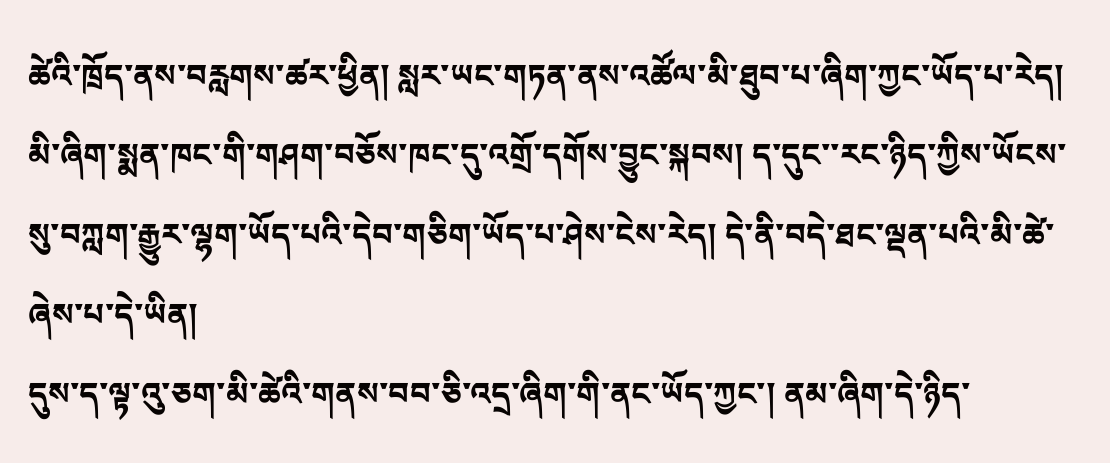ཚེའི་ཁྲོད་ནས་བརླགས་ཚར་ཕྱིན། སླར་ཡང་གཏན་ནས་འཚོལ་མི་ཐུབ་པ་ཞིག་ཀྱང་ཡོད་པ་རེད།
མི་ཞིག་སྨན་ཁང་གི་གཤག་བཅོས་ཁང་དུ་འགྲོ་དགོས་བྱུང་སྐབས། ད་དུང་་རང་ཉིད་ཀྱིས་ཡོངས་སུ་བཀླག་རྒྱུར་ལྷག་ཡོད་པའི་དེབ་གཅིག་ཡོད་པ་ཤེས་ངེས་རེད། དེ་ནི་བདེ་ཐང་ལྡན་པའི་མི་ཚེ་ཞེས་པ་དེ་ཡིན།
དུས་ད་ལྟ་འུ་ཅག་མི་ཚེའི་གནས་བབ་ཅི་འདྲ་ཞིག་གི་ནང་ཡོད་ཀྱང་། ནམ་ཞིག་དེ་ཉིད་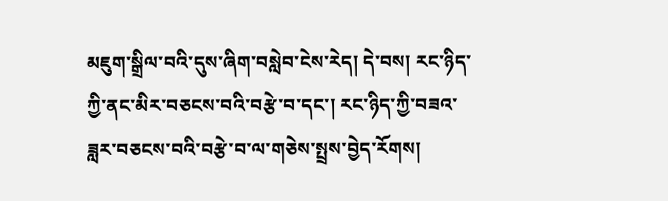མཇུག་སྒྲིལ་བའི་དུས་ཞིག་བསླེབ་ངེས་རེད། དེ་བས། རང་ཉིད་ཀྱི་ནང་མིར་བཅངས་བའི་བརྩེ་བ་དང་། རང་ཉིད་ཀྱི་བཟའ་ཟླར་བཅངས་བའི་བརྩེ་བ་ལ་གཅེས་སྤྲས་བྱེད་རོགས།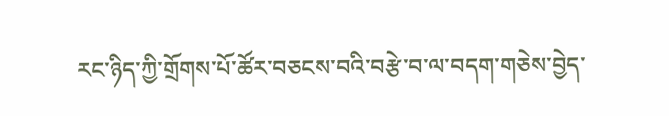རང་ཉིད་ཀྱི་གྲོགས་པོ་ཚོར་བཅངས་བའི་བརྩེ་བ་ལ་བདག་གཅེས་བྱེད་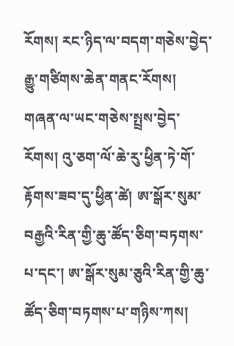རོགས། རང་ཉིད་ལ་བདག་གཅེས་བྱེད་རྒྱུ་གཙིགས་ཆེན་གནང་རོགས།
གཞན་ལ་ཡང་གཅེས་སྤྲས་བྱེད་རོགས། འུ་ཅག་ལོ་ཆེ་རུ་ཕྱིན་ཏེ་གོ་རྟོགས་ཟབ་དུ་ཕྱིན་ཚེ། ཨ་སྒོར་སུམ་བརྒྱའི་རིན་གྱི་ཆུ་ཚོད་ཅིག་བཏགས་པ་དང་། ཨ་སྒོར་སུམ་ཅུའི་རིན་གྱི་ཆུ་ཚོད་ཅིག་བཏགས་པ་གཉིས་ཀས།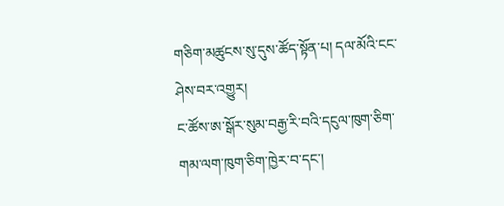གཅིག་མཚུངས་སུ་དུས་ཚོད་སྟོན་པ། དལ་མོའི་ངང་ཤེས་བར་འགྱུར།
ང་ཚོས་ཨ་སྒོར་སུམ་བརྒྱ་རི་བའི་དངུལ་ཁུག་ཅིག་གམ་ལག་ཁུག་ཅིག་ཁྱེར་བ་དང་།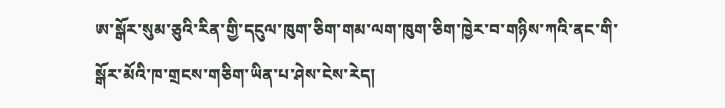ཨ་སྒོར་སུམ་ཅུའི་རིན་གྱི་དངུལ་ཁུག་ཅིག་གམ་ལག་ཁུག་ཅིག་ཁྱེར་བ་གཉིས་ཀའི་ནང་གི་སྒོར་མོའི་ཁ་གྲངས་གཅིག་ཡིན་པ་ཤེས་ངེས་རེད།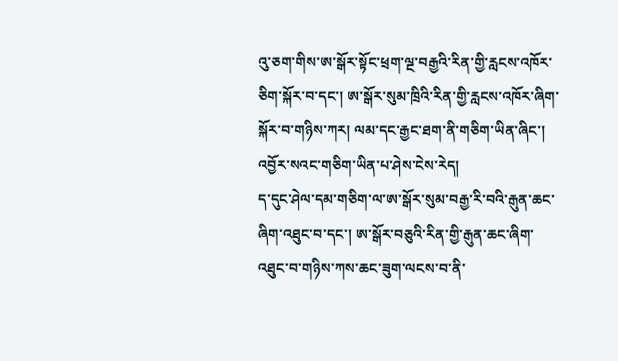འུ་ཅག་གིས་ཨ་སྒོར་སྟོང་ཕྲག་ལྔ་བརྒྱའི་རིན་གྱི་རླངས་འཁོར་ཅིག་སྐོར་བ་དང་། ཨ་སྒོར་སུམ་ཁྲིའི་རིན་གྱི་རླངས་འཁོར་ཞིག་སྐོར་བ་གཉིས་ཀར། ལམ་དང་རྒྱང་ཐག་ནི་གཅིག་ཡིན་ཞིང་། འབྱོར་སའང་གཅིག་ཡིན་པ་ཤེས་ངེས་རེད།
ད་དུང་ཤེལ་དམ་གཅིག་ལ་ཨ་སྒོར་སུམ་བརྒྱ་རི་བའི་རྒུན་ཆང་ཞིག་འཐུང་བ་དང་། ཨ་སྒོར་བཅུའི་རིན་གྱི་རྒུན་ཆང་ཞིག་འཐུང་བ་གཉིས་ཀས་ཆང་ཟུག་ལངས་བ་ནི་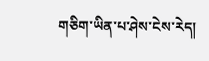གཅིག་ཡིན་པ་ཤེས་ངེས་རེད།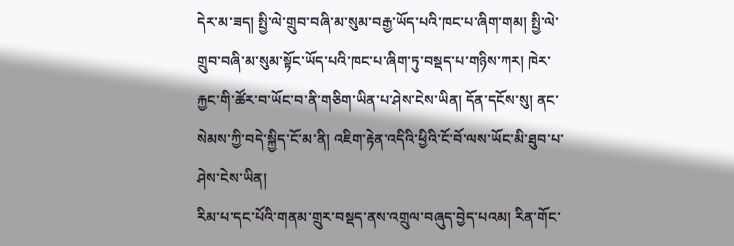དེར་མ་ཟད། སྤྱི་ལེ་གྲུབ་བཞི་མ་སུམ་བརྒྱ་ཡོད་པའི་ཁང་པ་ཞིག་གམ། སྤྱི་ལེ་གྲུབ་བཞི་མ་སུམ་སྟོང་ཡོད་པའི་ཁང་པ་ཞིག་ཏུ་བསྡད་པ་གཉིས་ཀར། ཁེར་རྐྱང་གི་ཚོར་བ་ཡོང་བ་ནི་གཅིག་ཡིན་པ་ཤེས་ངེས་ཡིན། དོན་དངོས་སུ། ནང་སེམས་ཀྱི་བདེ་སྐྱིད་ངོ་མ་ནི། འཇིག་རྟེན་འདིའི་ཕྱིའི་ངོ་བོ་ལས་ཡོང་མི་ཐུབ་པ་ཤེས་ངེས་ཡིན།
རིམ་པ་དང་པོའི་གནམ་གྲུར་བསྡད་ནས་འགྲུལ་བཞུད་བྱེད་པའམ། རིན་གོང་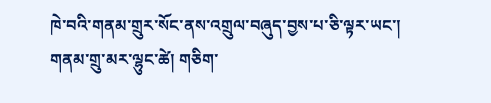ཁེ་བའི་གནམ་གྲུར་སོང་ནས་འགྲུལ་བཞུད་བྱས་པ་ཅི་ལྟར་ཡང་། གནམ་གྲུ་མར་ལྷུང་ཚེ། གཅིག་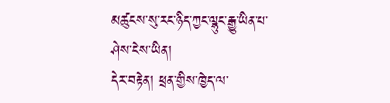མཚུངས་སུ་རང་ཉིད་ཀྱང་ལྷུང་རྒྱུ་ཡིན་པ་ཤེས་ངེས་ཡིན།
དེར་བརྟེན། ཕྲན་གྱིས་ཁྱེད་ལ་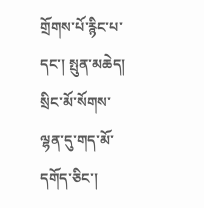གྲོགས་པོ་རྙིང་པ་དང་། སྤུན་མཆེད། སྲིང་མོ་སོགས་ལྷན་དུ་གད་མོ་དགོད་ཅིང་།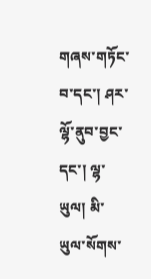གཞས་གཏོང་བ་དང་། ཤར་ལྷོ་ནུབ་བྱང་དང་། ལྷ་ཡུལ། མི་ཡུལ་སོགས་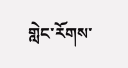གླེང་རོགས་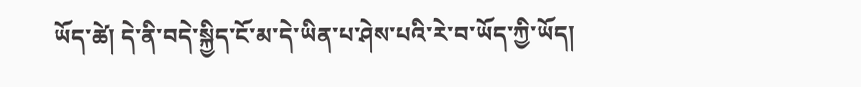ཡོད་ཚེ། དེ་ནི་བདེ་སྐྱིད་ངོ་མ་དེ་ཡིན་པ་ཤེས་པའི་རེ་བ་ཡོད་ཀྱི་ཡོད།